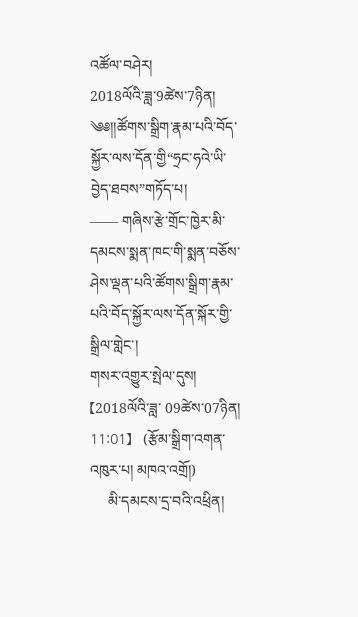འཚོལ་བཤེར།
2018ལོའི་ཟླ་9ཚེས་7ཉིན།
༄༅།།ཚོགས་སྒྲིག་རྣམ་པའི་བོད་སྐྱོར་ལས་དོན་གྱི“ཧྲང་ཧའེ་ཡི་བྱེད་ཐབས”གཏོད་པ།
—— གཞིས་རྩེ་གྲོང་ཁྱེར་མི་དམངས་སྨན་ཁང་གི་སྨན་བཅོས་ཤེས་ལྡན་པའི་ཚོགས་སྒྲིག་རྣམ་པའི་བོད་སྐྱོར་ལས་དོན་སྐོར་གྱི་སྒྲིལ་གླེང་།
གསར་འགྱུར་སྤེལ་དུས།  【2018ལོའི་ཟླ་ 09ཚེས་07ཉིན། 11:01】   (རྩོམ་སྒྲིག་འགན་འཁུར་པ། མཁའ་འགྲོ།)
     མི་དམངས་དྲ་བའི་འཕྲིན།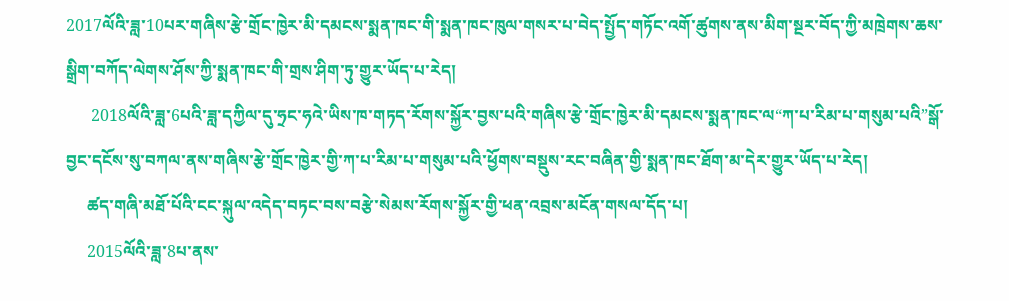2017ལོའི་ཟླ་10པར་གཞིས་རྩེ་གྲོང་ཁྱེར་མི་དམངས་སྨན་ཁང་གི་སྨན་ཁང་ཁུལ་གསར་པ་བེད་སྤྱོད་གཏོང་འགོ་ཚུགས་ནས་མིག་སྔར་བོད་ཀྱི་མཁྲེགས་ཆས་སྒྲིག་བཀོད་ལེགས་ཤོས་ཀྱི་སྨན་ཁང་གི་གྲས་ཤིག་ཏུ་གྱུར་ཡོད་པ་རེད།
      2018ལོའི་ཟླ་6པའི་ཟླ་དཀྱིལ་དུ་ཧྲང་ཧའེ་ཡིས་ཁ་གཏད་རོགས་སྐྱོར་བྱས་པའི་གཞིས་རྩེ་གྲོང་ཁྱེར་མི་དམངས་སྨན་ཁང་ལ“ཀ་པ་རིམ་པ་གསུམ་པའི”སྒོ་བྱང་དངོས་སུ་བཀལ་ནས་གཞིས་རྩེ་གྲོང་ཁྱེར་གྱི་ཀ་པ་རིམ་པ་གསུམ་པའི་ཕྱོགས་བསྡུས་རང་བཞིན་གྱི་སྨན་ཁང་ཐོག་མ་དེར་གྱུར་ཡོད་པ་རེད།
     ཚད་གཞི་མཐོ་པོའི་ངང་སྐུལ་འདེད་བཏང་བས་བརྩེ་སེམས་རོགས་སྐྱོར་གྱི་ཕན་འབྲས་མངོན་གསལ་དོད་པ།
     2015ལོའི་ཟླ་8པ་ནས་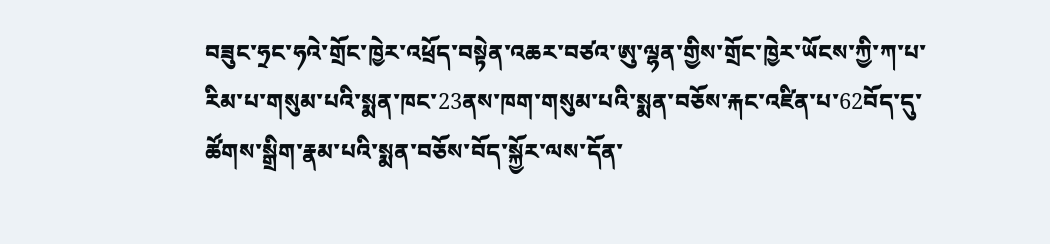བཟུང་ཧྲང་ཧའེ་གྲོང་ཁྱེར་འཕྲོད་བསྟེན་འཆར་བཙའ་ཨུ་ལྷན་གྱིས་གྲོང་ཁྱེར་ཡོངས་ཀྱི་ཀ་པ་རིམ་པ་གསུམ་པའི་སྨན་ཁང་23ནས་ཁག་གསུམ་པའི་སྨན་བཅོས་རྐང་འཛིན་པ་62བོད་དུ་ཚོགས་སྒྲིག་རྣམ་པའི་སྨན་བཅོས་བོད་སྐྱོར་ལས་དོན་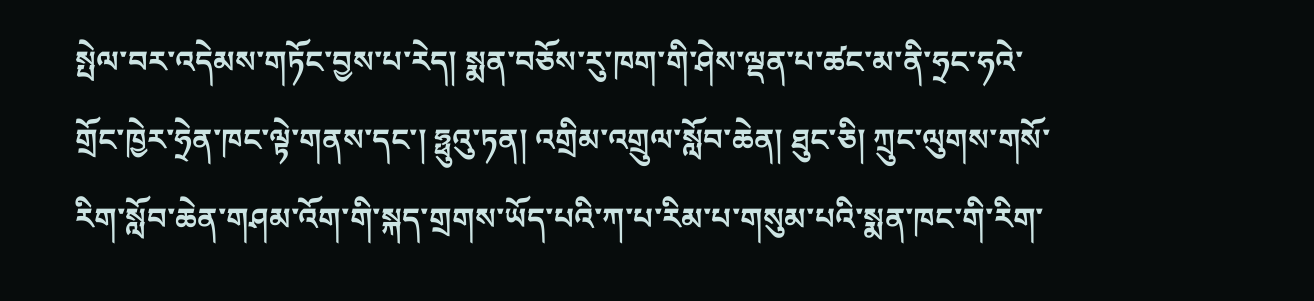སྤེལ་བར་འདེམས་གཏོང་བྱས་པ་རེད། སྨན་བཅོས་རུ་ཁག་གི་ཤེས་ལྡན་པ་ཚང་མ་ནི་ཧྲང་ཧའེ་གྲོང་ཁྱེར་ཧྲེན་ཁང་ལྟེ་གནས་དང་། ཧྥུའུ་ཏན། འགྲིམ་འགྲུལ་སློབ་ཆེན། ཐུང་ཅི། ཀྲུང་ལུགས་གསོ་རིག་སློབ་ཆེན་གཤམ་འོག་གི་སྐད་གྲགས་ཡོད་པའི་ཀ་པ་རིམ་པ་གསུམ་པའི་སྨན་ཁང་གི་རིག་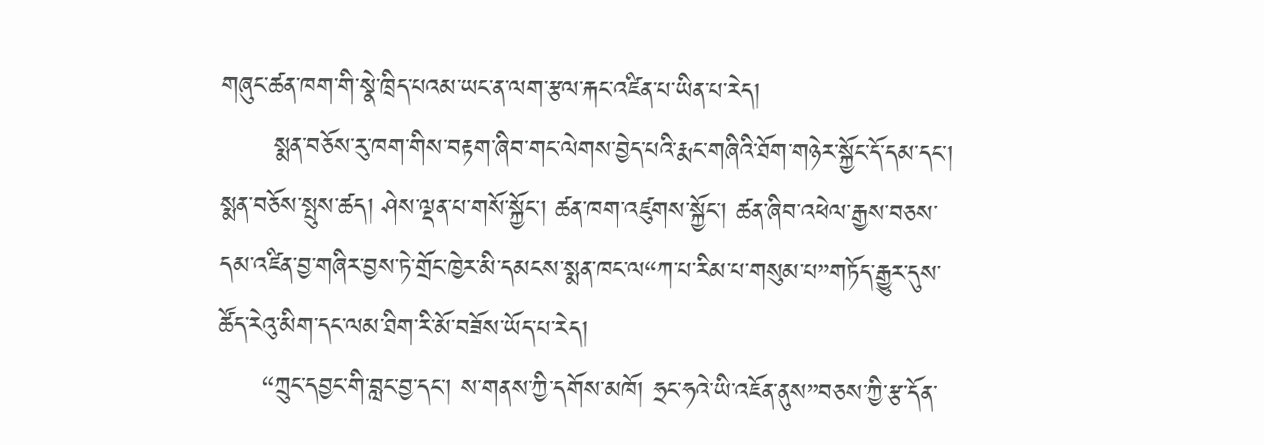གཞུང་ཚན་ཁག་གི་སྣེ་ཁྲིད་པའམ་ཡང་ན་ལག་རྩལ་རྐང་འཛིན་པ་ཡིན་པ་རེད།
      སྨན་བཅོས་རུ་ཁག་གིས་བརྟག་ཞིབ་གང་ལེགས་བྱེད་པའི་རྨང་གཞིའི་ཐོག་གཉེར་སྐྱོང་དོ་དམ་དང་། སྨན་བཅོས་སྤུས་ཚད། ཤེས་ལྡན་པ་གསོ་སྐྱོང་། ཚན་ཁག་འཛུགས་སྐྱོང་། ཚན་ཞིབ་འཕེལ་རྒྱས་བཅས་དམ་འཛིན་བྱ་གཞིར་བྱས་ཏེ་གྲོང་ཁྱེར་མི་དམངས་སྨན་ཁང་ལ“ཀ་པ་རིམ་པ་གསུམ་པ”གཏོད་རྒྱུར་དུས་ཚོད་རེའུ་མིག་དང་ལམ་ཐིག་རི་མོ་བཟོས་ཡོད་པ་རེད།
     “ཀྲུང་དབྱང་གི་བླང་བྱ་དང་། ས་གནས་ཀྱི་དགོས་མཁོ། ཧྲང་ཧའེ་ཡི་འཇོན་ནུས”བཅས་ཀྱི་རྩ་དོན་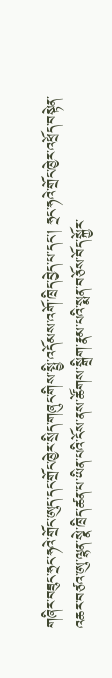གཞིར་བཟུང་ཧྲང་ཧའེ་གྲོང་ཨུད་དང་གྲོང་ཁྱེར་སྲིད་གཞུང་གིས་སྤྱི་འདོམས་འགོ་ཁྲིད་བྱེད་པ་དང་། ཧྲང་ཧའེ་གྲོང་ཁྱེར་འཕྲོད་བསྟེན་འཆར་བཙའ་ཨུ་ལྷན་སྣེ་ཁྲིད་ཚན་པ་ཡིན་པའི་ངོས་ནས་ཚོགས་སྒྲིག་རྣམ་པའི་སྨན་བཅོས་བོད་སྐྱོར་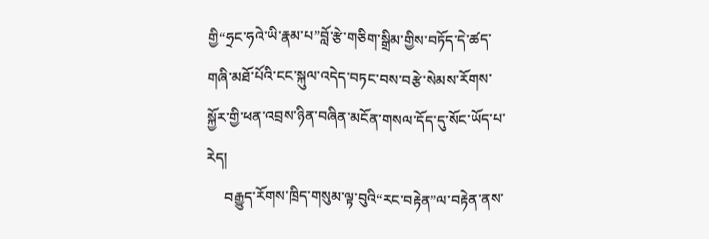གྱི“ཧྲང་ཧའེ་ཡི་རྣམ་པ”བློ་རྩེ་གཅིག་སྒྲིམ་གྱིས་བཏོད་དེ་ཚད་གཞི་མཐོ་པོའི་ངང་སྐུལ་འདེད་བཏང་བས་བརྩེ་སེམས་རོགས་སྐྱོར་གྱི་ཕན་འབྲས་ཉིན་བཞིན་མངོན་གསལ་དོད་དུ་སོང་ཡོད་པ་རེད།
     བརྒྱུད་རོགས་ཁྲིད་གསུམ་ལྟ་བུའི“རང་བརྟེན”ལ་བརྟེན་ནས་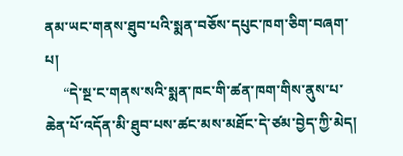ནམ་ཡང་གནས་ཐུབ་པའི་སྨན་བཅོས་དཔུང་ཁག་ཅིག་བཞག་པ།
     “དེ་སྔ་ང་གནས་སའི་སྨན་ཁང་གི་ཚན་ཁག་གིས་ནུས་པ་ཆེན་པོ་འདོན་མི་ཐུབ་པས་ཚང་མས་མཐོང་དེ་ཙམ་བྱེད་ཀྱི་མེད།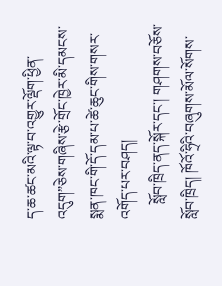ད་ཆ་ཚང་མའི་ལྟ་བ་འགྱུར་ལྡོག་ཕྱིན་འདུག”ཅེས་གཞིས་རྩེ་གྲོང་ཁྱེར་མི་དམངས་སྨན་ཁང་གི་དོ་དམ་པ་ཚེ་ཆུང་གིས་གསར་འགོད་པར་བཤད།
    སློབ་ཁྲིད་ནད་སྐོར་དང་། གཤགས་བཅོས་སློབ་ཁྲིད། ཁོའོ་ཧྲིའི་བཞུགས་མོལ་སོགས་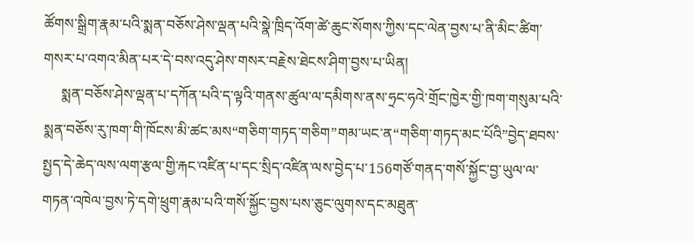ཚོགས་སྒྲིག་རྣམ་པའི་སྨན་བཅོས་ཤེས་ལྡན་པའི་སྣེ་ཁྲིད་འོག་ཚེ་ཆུང་སོགས་ཀྱིས་དང་ལེན་བྱས་པ་ནི་མིང་ཚིག་གསར་པ་འགའ་མིན་པར་དེ་བས་འདུ་ཤེས་གསར་བརྗེས་ཐེངས་ཤིག་བྱས་པ་ཡིན།
     སྨན་བཅོས་ཤེས་ལྡན་པ་དཀོན་པའི་ད་ལྟའི་གནས་ཚུལ་ལ་དམིགས་ནས་ཧྲང་ཧའེ་གྲོང་ཁྱེར་གྱི་ཁག་གསུམ་པའི་སྨན་བཅོས་རུ་ཁག་གི་ཁོངས་མི་ཚང་མས“གཅིག་གཏད་གཅིག”གམ་ཡང་ན“གཅིག་གཏད་མང་པོའི”བྱེད་ཐབས་སྤྱད་དེ་ཆེད་ལས་ལག་རྩལ་གྱི་རྐང་འཛིན་པ་དང་སྲིད་འཛིན་ལས་བྱེད་པ་156གཙོ་གནད་གསོ་སྐྱོང་བྱ་ཡུལ་ལ་གཏན་འཁེལ་བྱས་ཏེ་དགེ་ཕྲུག་རྣམ་པའི་གསོ་སྐྱོང་བྱས་པས་ཅུང་ལུགས་དང་མཐུན་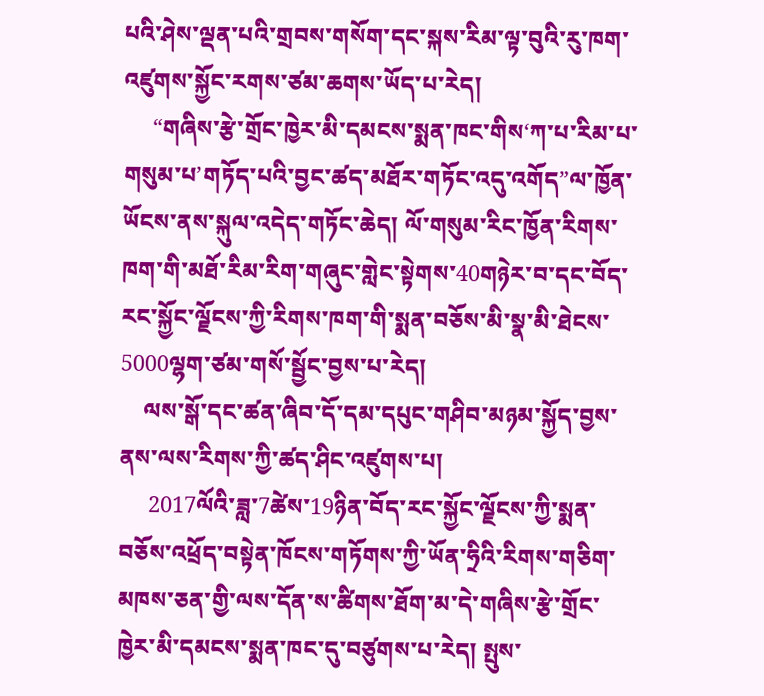པའི་ཤེས་ལྡན་པའི་གྲབས་གསོག་དང་སྐས་རིམ་ལྟ་བུའི་རུ་ཁག་འཛུགས་སྐྱོང་རགས་ཙམ་ཆགས་ཡོད་པ་རེད།
     “གཞིས་རྩེ་གྲོང་ཁྱེར་མི་དམངས་སྨན་ཁང་གིས‘ཀ་པ་རིམ་པ་གསུམ་པ’གཏོད་པའི་བྱང་ཚད་མཐོར་གཏོང་འདུ་འགོད”ལ་ཁྱོན་ཡོངས་ནས་སྐུལ་འདེད་གཏོང་ཆེད། ལོ་གསུམ་རིང་ཁྱོན་རིགས་ཁག་གི་མཐོ་རིམ་རིག་གཞུང་གླེང་སྟེགས་40གཉེར་བ་དང་བོད་རང་སྐྱོང་ལྗོངས་ཀྱི་རིགས་ཁག་གི་སྨན་བཅོས་མི་སྣ་མི་ཐེངས་5000ལྷག་ཙམ་གསོ་སྦྱོང་བྱས་པ་རེད།
    ལས་སྒོ་དང་ཚན་ཞིབ་དོ་དམ་དཔུང་གཤིབ་མཉམ་སྐྱོད་བྱས་ནས་ལས་རིགས་ཀྱི་ཚད་ཤིང་འཛུགས་པ།
     2017ལོའི་ཟླ་7ཚེས་19ཉིན་བོད་རང་སྐྱོང་ལྗོངས་ཀྱི་སྨན་བཅོས་འཕྲོད་བསྟེན་ཁོངས་གཏོགས་ཀྱི་ཡོན་ཧྲིའི་རིགས་གཅིག་མཁས་ཅན་གྱི་ལས་དོན་ས་ཚིགས་ཐོག་མ་དེ་གཞིས་རྩེ་གྲོང་ཁྱེར་མི་དམངས་སྨན་ཁང་དུ་བཙུགས་པ་རེད། སྤུས་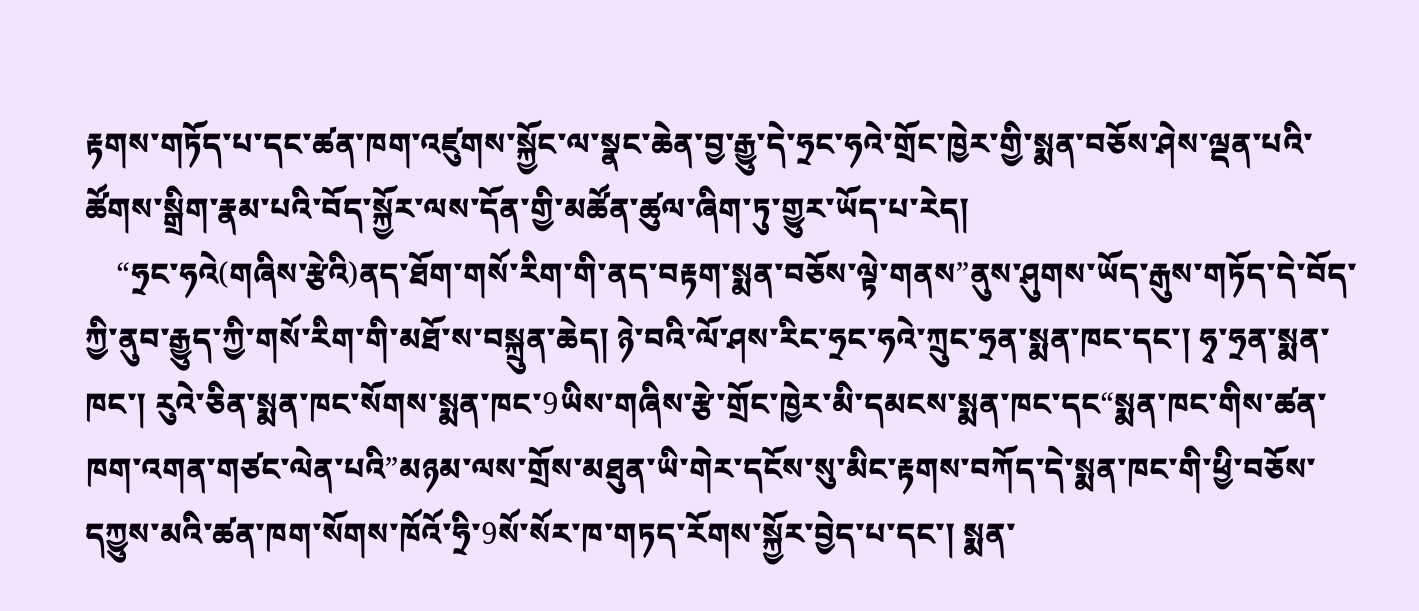རྟགས་གཏོད་པ་དང་ཚན་ཁག་འཛུགས་སྐྱོང་ལ་སྣང་ཆེན་བྱ་རྒྱུ་དེ་ཧྲང་ཧའེ་གྲོང་ཁྱེར་གྱི་སྨན་བཅོས་ཤེས་ལྡན་པའི་ཚོགས་སྒྲིག་རྣམ་པའི་བོད་སྐྱོར་ལས་དོན་གྱི་མཚོན་ཚུལ་ཞིག་ཏུ་གྱུར་ཡོད་པ་རེད།
    “ཧྲང་ཧའེ(གཞིས་རྩེའི)ནད་ཐོག་གསོ་རིག་གི་ནད་བརྟག་སྨན་བཅོས་ལྟེ་གནས”ནུས་ཤུགས་ཡོད་རྒུས་གཏོད་དེ་བོད་ཀྱི་ནུབ་རྒྱུད་ཀྱི་གསོ་རིག་གི་མཐོ་ས་བསྐྲུན་ཆེད། ཉེ་བའི་ལོ་ཤས་རིང་ཧྲང་ཧའེ་ཀྲུང་ཧྲན་སྨན་ཁང་དང་། ཧྭ་ཧྲན་སྨན་ཁང་། རུའེ་ཅིན་སྨན་ཁང་སོགས་སྨན་ཁང་9ཡིས་གཞིས་རྩེ་གྲོང་ཁྱེར་མི་དམངས་སྨན་ཁང་དང“སྨན་ཁང་གིས་ཚན་ཁག་འགན་གཙང་ལེན་པའི”མཉམ་ལས་གྲོས་མཐུན་ཡི་གེར་དངོས་སུ་མིང་རྟགས་བཀོད་དེ་སྨན་ཁང་གི་ཕྱི་བཅོས་དཀྱུས་མའི་ཚན་ཁག་སོགས་ཁོའོ་ཧྲི་9སོ་སོར་ཁ་གཏད་རོགས་སྐྱོར་བྱེད་པ་དང་། སྨན་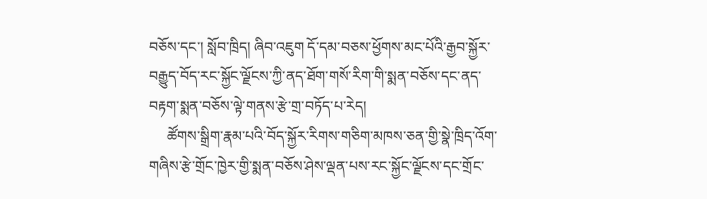བཅོས་དང་། སློབ་ཁྲིད། ཞིབ་འཇུག དོ་དམ་བཅས་ཕྱོགས་མང་པོའི་རྒྱབ་སྐྱོར་བརྒྱུད་བོད་རང་སྐྱོང་ལྗོངས་ཀྱི་ནད་ཐོག་གསོ་རིག་གི་སྨན་བཅོས་དང་ནད་བརྟག་སྨན་བཅོས་ལྟེ་གནས་རྩེ་གྲ་བཏོད་པ་རེད།
     ཚོགས་སྒྲིག་རྣམ་པའི་བོད་སྐྱོར་རིགས་གཅིག་མཁས་ཅན་གྱི་སྣེ་ཁྲིད་འོག་གཞིས་རྩེ་གྲོང་ཁྱེར་གྱི་སྨན་བཅོས་ཤེས་ལྡན་པས་རང་སྐྱོང་ལྗོངས་དང་གྲོང་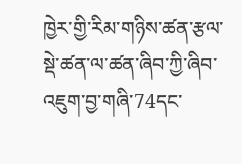ཁྱེར་གྱི་རིམ་གཉིས་ཚན་རྩལ་སྡེ་ཚན་ལ་ཚན་ཞིབ་ཀྱི་ཞིབ་འཇུག་བྱ་གཞི་74དང་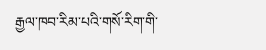རྒྱལ་ཁབ་རིམ་པའི་གསོ་རིག་གི་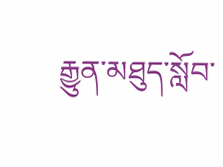རྒྱུན་མཐུད་སློབ་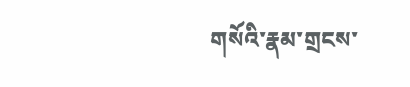གསོའི་རྣམ་གྲངས་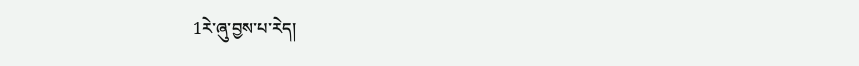1རེ་ཞུ་བྱས་པ་རེད།